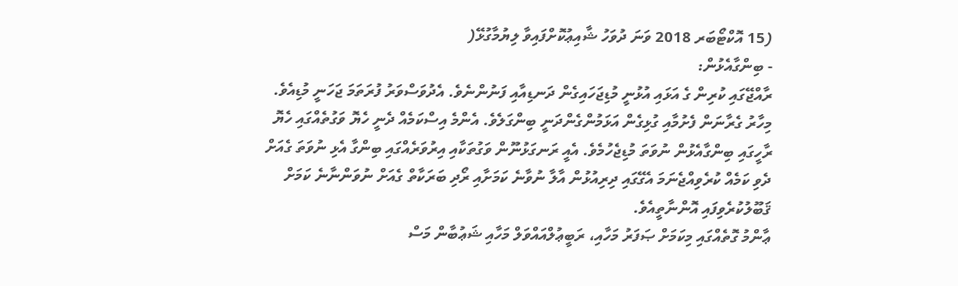(15 އޮކްޓޯބަރ 2018 ވަނަ ދުވަހު ޝާއިޢުކޮށްފައިވާ ލިޔުމާގުޅޭ(
- ބިންގާއެޅުން:
ރާއްޖޭގައި ކުރިން ގެ އަޅައި އުޅުނީ މުޑިޖަހައިގެން ދަނޑިއާއި ފަނުންނެވެ. އެދުވަސްވަރު ފުރަތަމަ ޖަހަނީ މުޑިއެވެ. މިހާރު ގެރާނަން ފެށުމާއި ގުޅިގެން އަޅަމުންގެންދަނީ ބިންގަލެވެ. އެންމެ އިސްކަމެއް ދެނީ ހެޔޮ ވަގުތެއްގައި ހެޔޮ ރާހީގައި ބިންގާއެޅުން ނުވަތަ މުޑިޖެހުމެވެ. އެއީ ރަނގަޅުނޫން ވަގުތަކާއި އިރުވަރެއްގައި ބިންގާ އެޅި ނުވަތަ ގެއަށް ދެވި ކަމެއް ކުރެވިއްޖެނަމަ އެގޭގައި ދިރިއުޅުން އާލާ ނުވާނެ ކަމަށާއި ރޯދި ބަރަކާތް ގެއަށް ނުވަންނާނެ ކަމަށް ޤަބޫލުކުރެވިފައި އޮންނާތީއެވެ.
ޢާންމު ގޮތެއްގައި މިކަމަށް ޞަފަރު މަހާއި، ރަބީޢުލްއައްވަލް މަހާއި ޝަޢުބާން މަސް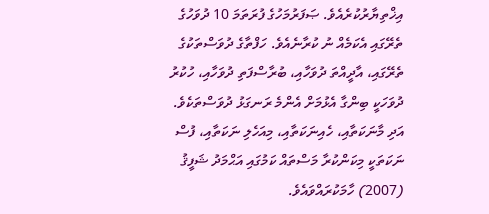އިޚްތިޔާރުކުރެއެވެ. ޞަފަރުމަހުގެ ފުރަތަމަ 10 ދުވަހުގެ ތެރޭގައި އެކަމެއް ނު ކުރާނެއެވެ. ހަފްތާގެ ދުވަސްތަކުގެ ތެރޭގައި، އާދީއްތަ ދުވަހާއި، ބުރާސްފަތި ދުވަހާއި، ހުކުރު ދުވަހަކީ ބިންގާ އެޅުމަށް އެންމެ ރަނގަޅު ދުވަސްތަކެވެ. އަދި މާނަކަތާއި، ހެއިނަކަތާއި، މިއަހެލި ނަކަތާއި، ފުސް ނަކަތަކީ މިކަންކުރާ މަސްތައް ކަމުގައި އަޙްމަދު ޝަފީޤު (2007) ހާމަކުރައްވައެވެ.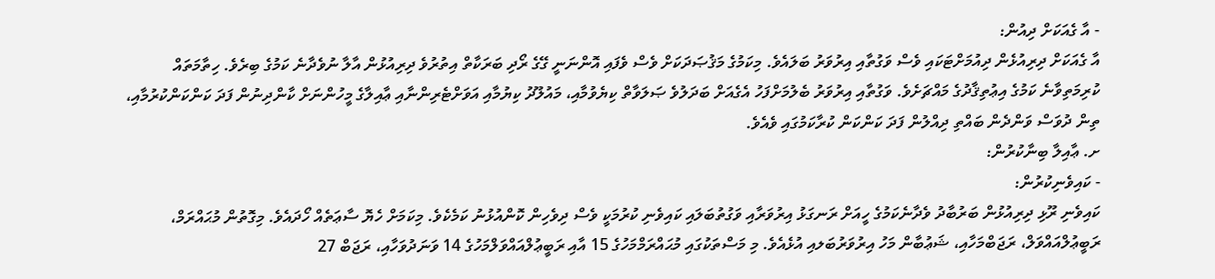- އާ ގެއަކަށް ދިއުން:
އާ ގެއަކަށް ދިރިއުޅެން ދިއުމަށްޓަކައި ވެސް ވަގުތާއި އިރުވަރު ބަލައެވެ. މިކަމުގެ މަޤުޞަދަކަށް ވެސް ވެފައި އޮންނަނީ ގޭގެ ރޯދި ބަރަކާތް އިތުރުވެ ދިރިއުޅުން އާލާ ނުވެދާނެ ކަމުގެ ބިރެވެ. ހިތާމަތައް ކުރިމަތިވާނެ ކަމުގެ އިޢުތިޤާދުގެ މައްޗަށެވެ. ވަގުތާއި އިރުވަރު ބެލުމަށްފަހު އެގެއަށް ބަދަލުވެ ޞަލަވާތް ކިޔެވުމާއި، މައުލޫދު ކިޔުމާއި އަވަށްޓެރިންނާއި ޢާއިލާގެ މީހުންނަށް ކާންދިނުން ފަދަ ކަންކަންކުރުމާއި، ތިން ދުވަސް ވަންދެން ބައްތި ދިއްލުން ފަދަ ކަންކަން ކުރާކަމުގައި ވެއެވެ.
ށ. ޢާއިލާ ބިނާކުރުން:
- ކައިވެނިކުރުން:
ކައިވެނި ރޫޅި ދިރިއުޅުން ބަރުބާދު ވެދާނެކަމުގެ ހީއަށް ރަނގަޅު އިރުވަރާއި ވަގުތުބަލައި ކައިވެނި ކުރުމަކީ ވެސް ދިވެހިން ކޮންއުޅުނު ކަމެކެވެ. މިކަމަށް ހެޔޮ ސާޢަތެއް ހޯދައެވެ. މިގޮތުން މުޙައްރަމް، ރަބީޢުލްއައްވަލް، ރަޖަބްމަހާއި، ޝަޢުބާން މަހު އިރުވަރުބަލއި އުޅެއެވެ. މި މަސްތަކުގައި މުޙައްރަމްމަހުގެ 15 އާއި ރަބީޢުލްއައްވަލްމަހުގެ 14 ވަނަދުވަހާއި، ރަޖަބް 27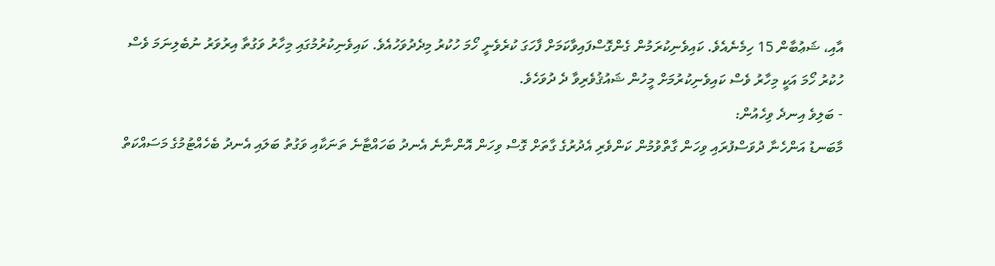އާއި، ޝަޢުބާން 15 ހިމެނެއެވެ. ކައިވެނިކުރަމުން ގެންގޮސްފައިވާކަމަށް ފާހަގަ ކުރެވެނީ ހޯމަ ހުކުރު މިދެދުވަހުއެވެ. ކައިވެނިކުރުމުގައި މިހާރު ވަގުތާ އިރުވަރު ނުބެލިނަމަ ވެސް ހުކުރު ހޯމަ އަކީ މިހާރު ވެސް ކައިވެނިކުރުމަށް މީހުން ޝައުޤުވެރިވާ ދެ ދުވަހެވެ.
- ބަލިވެ އިނދެ ވިހެއުން:
މާބަނޑު އަންހެނާ ދުވަސްފުރައި ވިހަން ގާތްވުމުން ކަންވެރި އެދުރުގެ ގާތަށް ގޮސް ވިހަން އޮންނާނެ އެނދު ބަހައްޓާނެ ތަނަކާއި ވަގުތު ބަލައި އެނދު ބެހެއްޓުމުގެ މަސައްކަތް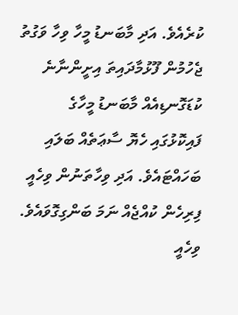ކުރެއެވެ. އަދި މާބަނޑު މީހާ ވިހާ ވަގުތު ޖެހުމުން ފޫޅުމާދައިތަ އިށީންނާނެ ކުޑަގޮނޑިއެއް މާބަނޑު މީހާގެ ފައިކޮޅުގައި ހެޔޮ ސާޢަތެއް ބަލައި ބަހައްޓައެވެ. އަދި ވިހާތަނުން ވިހެއީ ފިރިހެން ކުއްޖެއް ނަމަ ބަންގިގޮވައެވެ. ވިހެއީ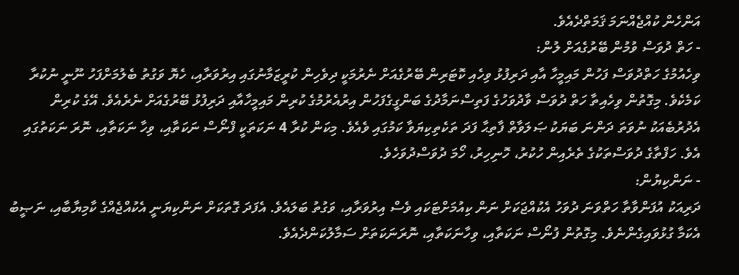އަންހެން ކުއްޖެއްނަމަ ޤަމަތްދެއެވެ.
- ހަތް ދުވަސް ވުމުން ބޭރުގެއަށް ލުން:
ވިހެއުމުގެ ހަތްދުވަސް ފަހުން މައިމީހާ އާއި ދަރިފުޅު ވިހެއި ކޮޓަރިން ބޭރުގެއަށް ނެރުމަކީ ދިވެހިން ކުރީޒަމާނުގައި އިރުވަރާއި، ހެޔޮ ވަގުތު ބެލުމަށްފަހު ނޫނީ ނުކުރާ ކަމެކެވެ. މިގޮތުން ވިހެއިތާ ހަތް ދުވަސް ވާދުވަހުގެ ފަތިސްނަމާދުގެ ބަންގީގެފަހުން އިރުއެރުމުގެ ކުރިން މައިމީހާއާއި ދަރިފުޅު ބޭރުގެއަށް ނެރެއެވެ. އޭގެ ކުރިން އެދުރުބެއަކު ނުވަތަ ދަންނަ ބަޔަކު ޞަލަވާތް ފާތިޙާ ފަދަ ތަކެތިކިޔަވާ ކަމުގައި ވެއެވެ. މިކަން ކުރާ 4 ނަކަތަކީ ފްނޯސް ނަކަތާއި، ވިހާ ނަކަތާއި، ނޮރަ ނަކަތުގައި އެވެ. ހަފްތާގެ ދުވަސްތަކުގެ ތެރެއިން ހުކުރު، ހޮނިހިރު، ހޯމަ ދުވަސްދުވަހެވެ.
- ނަންކިޔުން:
ދަރިއަކު އުފަންވާތާ ހަތްވަނަ ދުވަހު އެކުއްޖަކަށް ނަން ކިއުމަށްޓަކައި ވެސް އިރުވަރާއި، ވަގުތު ބަލައެވެ. އެފަދަ ގޮތަކަށް ނަންކިޔަނީ އެކުއްޖެއްގެ ކާމިޔާބާއި، ނަޞީބު އެކަމާ ގުޅުވައިގެންނެވެ. މިގޮތުން ފުނޯސް ނަކަތާއި، ވިހާނަކަތާއި، ނޮރަނަކަތަށް ސަމާލުކަންދެއެވެ.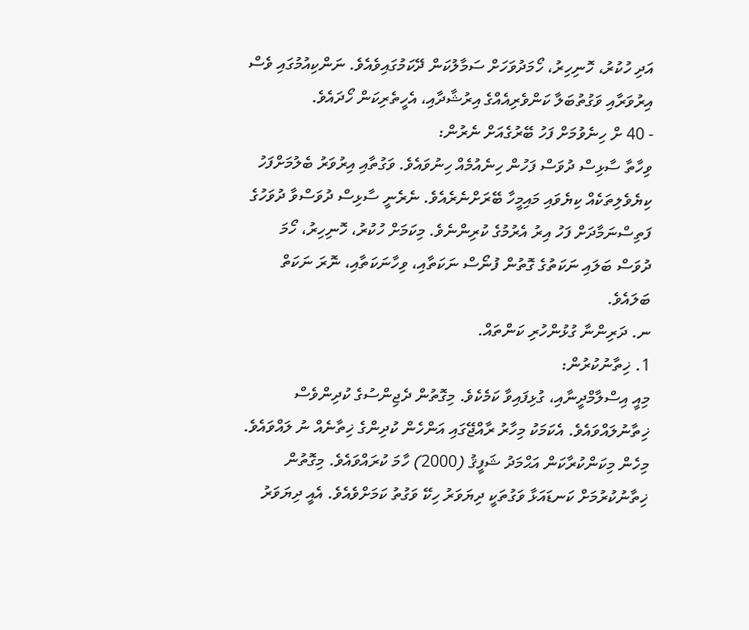އަދި ހުކުރު، ހޮނިހިރު، ހޯމަދުވަހަށް ސަމާލުކަން ދޭކަމުގައިވެއެވެ. ނަންކިއުމުގައި ވެސް އިރުވަރާއި ވަގުތުބަލާ ކަންވެރިއެއްގެ އިރުޝާދާއި، އެހީތެރިކަން ހޯދައެވެ.
- 40 ށް ހިނެވުމަށް ފަހު ބޭރުގެއަށް ނެރުން:
ވިހާތާ ސާޅިސް ދުވަސް ފަހުން ހިނެއުމެއް ހިނުވައެވެ. ވަގުތާއި އިރުވަރު ބެލުމަށްފަހު ކިޔެވެލިތަކެއް ކިޔެވައި މައިމީހާ ބޭރަށްނެރެއެވެ. ނެރެނީ ސާޅިސް ދުވަސްވާ ދުވަހުގެ ފަތިސްނަމާދަށް ފަހު އިރު އެރުމުގެ ކުރިންނެވެ. މިކަމަށް ހުކުރު، ހޮނިހިރު، ހޯމަ ދުވަސް ބަލައި ނަކަތުގެ ގޮތުން ފުނޯސް ނަކަތާއި، ވިހާނަކަތާއި، ނޮރަ ނަކަތް ބަލައެވެ.
ނ. ދަރިންނާ ގުޅުންހުރި ކަންތައް.
1. ޚިތާނުކުރުން:
މިއީ އިސްލާމްދީނާއި، ގުޅިފައިވާ ކަމެކެވެ. މިގޮތުން ދެޖިންސުގެ ކުދިންވެސް ޚިތާނުލައްވައެވެ. އެކަމަކު މިހާރު ރާއްޖޭގައި އަންހެން ކުދިންގެ ޚިތާނެއް ނު ލައްވައެވެ. މިހެން މިކަންކުރާކަން އަޙްމަދު ޝަފީޤު (2000) ހާމަ ކުރައްވައެވެ. މިގޮތުން ޚިތާނުކުރުމަށް ކަނޑައަޅާ ވަގުތަކީ ދިޔަވަރު ހިކޭ ވަގުތު ކަމަށްވެއެވެ. އެއީ ދިޔަވަރު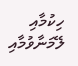ހިކުމާއި ލޭމަނާވުމާއި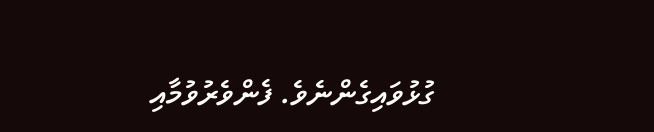ގުޅުވައިގެންނެވެ. ފެންވެރުވުމާއި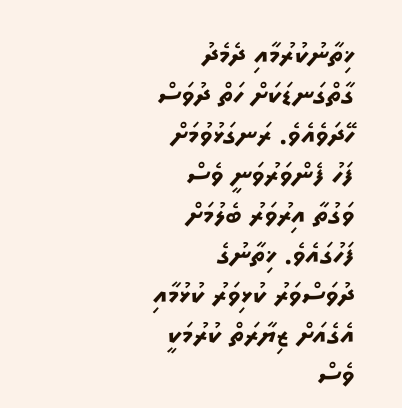ޚިތާނުކުރުމާއި ދެމެދު ގާތްގަނޑަކަށް ހަތް ދުވަސް ހޭދަވެއެވެ. ރަނގަޅުވުމަށް ފަހު ފެންވަރުވަނީ ވެސް ވަގުތާ އިރުވަރު ބެލުމަށް ފަހުގައެވެ. ޚިތާނުގެ ދުވަސްވަރު ކުޅިވަރު ކުޅުމާއި އެގެއަށް ޒިޔާރަތް ކުރުމަކީ ވެސް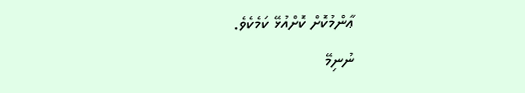ޢާންމުކޮށް ކޮށްއުޅޭ ކަމެކެވެ.
ނުނިމޭ